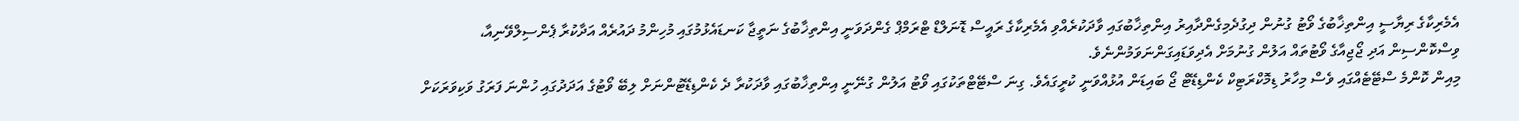އެމެރިކާގެ ރިޔާސީ އިންތިޚާބުގެ ވޯޓު ގުނުން ދިގުދެމިގެންދާއިރު އިންތިޚާބުގައި ވާދަކުރެއްވި އެމެރިކާގެ ރައީސް ޑޮނަލްޑް ޓްރަމްޕް ގެންދަވަނީ އިންތިޚާބުގެ ނަތީޖާ ކަނޑައެޅުމުގައި މުހިންމު ދައުރެއް އަދާކުރާ ޕެންސިލްވޭނިއާ، ވިސްކޮންސިން އަދި ޖޯޖިއާގެ ވޯޓުތައް އަލުން ގުނުމަށް އެދިވަޑައިގަންނަވަމުންނެވެ.
މިއިން ކޮންމެ ސްޓޭޓެއްގައި ވެސް މިހާރު ޑިމޮކްރަޓިކް ކެންޑިޑޭޓް ޖޯ ބައިޑަން އުޅުއްވަނީ ކުރީގައެވެ. ގިނަ ސްޓޭޓްތަކުގައި ވޯޓު އަލުން ގުނޭނީ އިންތިޚާބުގައި ވާދަކުރާ ދެ ކެންޑިޑޭޓުންނަށް ލިބޭ ވޯޓުގެ އަދަދުގައި ހުންނަ ފަރަގު ވަކިވަރަކަށް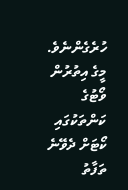ހުރެގެންނެވެ. މީގެ އިތުރުން ވޯޓުގެ ކަންތަކުގައި ކޯޓަށް ދެވޭނެ ތަފާތު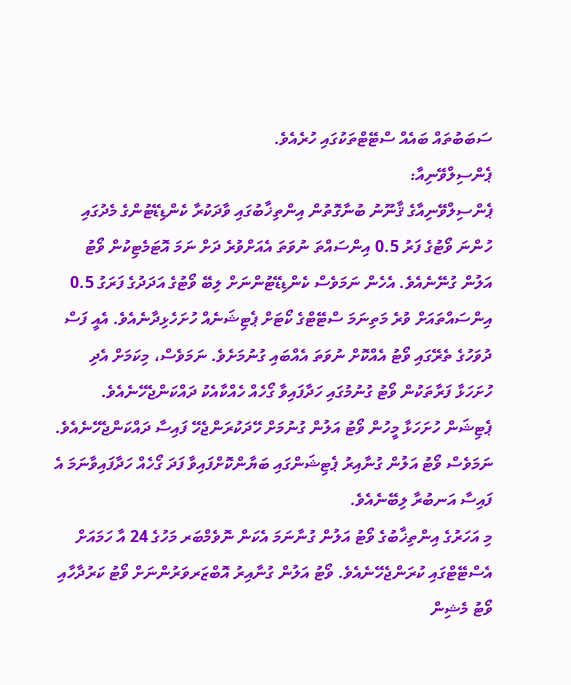ސަބަބުތައް ބައެއް ސްޓޭޓްތަކުގައި ހުރެއެވެ.
ޕެންސިލްވޭނިއާ:
ޕެންސިލްވޭނިއާގެ ޤާނޫނު ބުނާގޮތުން އިންތިޚާބުގައި ވާދަކުރާ ކެންޑިޑޭޓުންގެ މެދުގައި ހުންނަ ވޯޓުގެ ފަރު 0.5 އިންސައްތަ ނުވަތަ އެއަށްވުރެ ދަށް ނަމަ އޮޓަމެޓިކުން ވޯޓު އަލުން ގުނޭނެއެވެ. އެހެން ނަމަވެސް ކެންޑިޑޭޓުންނަށް ލިބޭ ވޯޓުގެ އަދަދުގެ ފަރަގު 0.5 އިންސައްތައަށް ވުރެ މަތިނަމަ ސްޓޭޓްގެ ކޯޓަށް ޕެޓިޝަނެއް ހުށަހެޅިދާނެއެވެ. އެއީ ފަސް ދުވަހުގެ ތެރޭގައި ވޯޓު އެއްކޮށް ނުވަތަ އެއްބައި ގުނުމަށެވެ. ނަމަވެސް، މިކަމަށް އެދި ހުށަހަޅާ ފަރާތަކުން ވޯޓު ގުނުމުގައި ހަދާފައިވާ ގޯހެއް ހެއްކާއެކު ދައްކަންޖެހޭނެއެވެ.
ޕެޓިޝަން ހުށަހަޅާ މީހުން ވޯޓު އަލުން ގުނުމަށް ހޭދަކުރަންޖެހޭ ފައިސާ ދައްކަންޖެހޭނެއެވެ. ނަމަވެސް ވޯޓު އަލުން ގުނާއިރު ޕެޓިޝަންގައި ބަޔާންކޮށްފައިވާ ފަދަ ގޯހެއް ހަދާފައިވާނަމަ އެ ފައިސާ އަނބުރާ ލިބޭނެއެވެ.
މި އަހަރުގެ އިންތިޚާބުގެ ވޯޓު އަލުން ގުނާނަމަ އެކަން ނޮވެމްބަރ މަހުގެ 24 އާ ހަމައަށް އެސްޓޭޓްގައި ކުރަންޖެހޭނެއެވެ. ވޯޓު އަލުން ގުނާއިރު އޮބްޒަރވަރުންނަށް ވޯޓު ކަރުދާހާއި ވޯޓު މެޝިން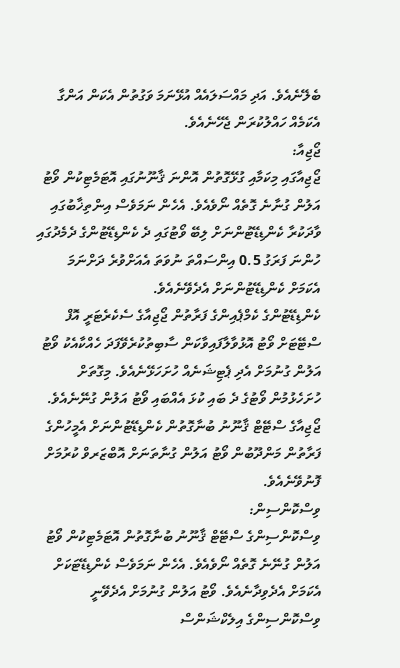ބެލޭނެއެވެ. އަދި މައްސަލައެއް އުޅޭނަމަ ވަގުތުން އެކަން އަންގާ އެކަމެއް ހައްލުކުރަން ޖެހޭނެއެވެ.
ޖޯޖިއާ:
ޖޯޖިއާގައި މިކަމާއި ގުޅޭގޮތުން އޮންނަ ޤާނޫނުގައި އޮޓަމެޓިކުން ވޯޓު އަލުން ގުނާނެ ގޮތެއް ނޯވެއެވެ. އެހެން ނަމަވެސް އިންތިޚާބުގައި ވާދަކުރާ ކެންޑިޑޭޓުންނަށް ލިބޭ ވޯޓުގައި ދެ ކެންޑިޑޭޓުންގެ ދެމެދުގައި ހުންނަ ފަރަގު 0.5 އިންސައްތަ ނުވަތަ އެއަށްވުރެ ދަށްނަމަ އެކަމަށް ކެންޑިޑޭޓުންނަށް އެދެވޭނެއެވެ.
ކެންޑިޑޭޓުންގެ ކެމްޕެއިންގެ ފަރާތުން ޖޯޖިއާގެ ސެކެރެޓަރީ އޮފް ސްޓޭޓަށް ވޯޓު އޮޅުވާލާފައިވާކަން ސާބިތުކުރެވޭފަދަ ހެއްކާއެކު ވޯޓު އަލުން ގުނުމަށް އެދި ޕެޓިޝަނެއް ހުށަހަޅޭނެއެވެ. މިގޮތަށް ހުށަހެޅުމުން ވޯޓުގެ ދެ ބައި ކުޅަ އެއްބައި ވޯޓު އަލުން ގުނޭނެއެވެ. ޖޯޖިއާގެ ސްޓޭޓް ޤާނޫނު ބުނާގޮތުން ކެންޑިޑޭޓުންނަށް އެމީހުންގެ ފަރާތުން މަންދޫބުން ވޯޓު އަލުން ގުނާތަނަށް އޮބްޒަރވް ކުރުމަށް ފޮނުވޭނެއެވެ.
ވިސްކޮންސިން:
ވިސްކޮންސިންގެ ސްޓޭޓް ޤާނޫނު ބުނާގޮތުން އޮޓަމެޓިކުން ވޯޓު އަލުން ގުނޭނެ ގޮތެއް ނޯވެއެވެ. އެހެން ނަމަވެސް ކެންޑިޑޭޓަކަށް އެކަމަށް އެދެވިދާނެއެވެ. ވޯޓު އަލުން ގުނުމަށް އެދެވޭނީ ވިސްކޮންސިންގެ އިލެކްޝަންސް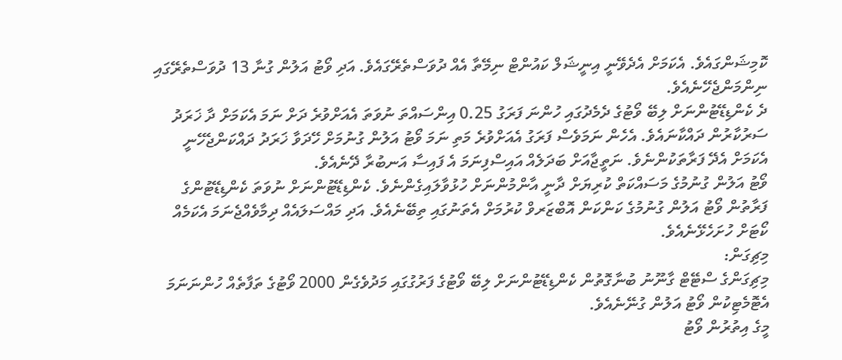ކޮމިޝަންގައެވެ. އެކަމަށް އެދެވޭނީ އިނީޝަލް ކައުންޓް ނިމޭތާ އެއް ދުވަސްތެރޭގައެވެ. އަދި ވޯޓު އަލުން ގުނާ 13 ދުވަސްތެރޭގައި ނިންމަންޖެހޭނެއެވެ.
ދެ ކެންޑިޑޭޓުންނަށް ލިބޭ ވޯޓުގެ ދެމެދުގައި ހުންނަ ފަރަގު 0.25 އިންސައްތަ ނުވަތަ އެއަށްވުރެ ދަށް ނަމަ އެކަމަށް ދާ ޚަރަދު ސަރުކާރުން ދައްކާނައެވެ. އެހެން ނަމަވެސް ފަރަގު އެއަށްވުރެ މަތި ނަމަ ވޯޓު އަލުން ގުނުމަށް ހޭދަވާ ޚަރަދު ދައްކަންޖެހޭނީ އެކަމަށް އެދޭ ފަރާތަކުންނެވެ. ނަތީޖާއަށް ބަދަލެއް އައިސްފިނަމަ އެ ފައިސާ އަނބުރާ ދޭނެއެވެ.
ވޯޓު އަލުން ގުނުމުގެ މަސައްކަތް ކުރިޔަށް ދާނީ އާންމުންނަށް ހުޅުވާލައިގެންނެވެ. ކެންޑިޑޭޓުންނަށް ނުވަތަ ކެންޑިޑޭޓުންގެ ފަރާތުން ވޯޓު އަލުން ގުނުމުގެ ކަންކަން އޮބްޒަރވް ކުރުމަށް އެތަނުގައި ތިބޭނެއެވެ. އަދި މައްސަލައެއް ދިމާވެއްޖެނަމަ އެކަމެއް ކޯޓަށް ހުށަހެޅޭނެއެވެ.
މިޗިގަން:
މިޗިގަންގެ ސްޓޭޓް ގާނޫނު ބުނާގޮތުން ކެންޑިޑޭޓުންނަށް ލިބޭ ވޯޓުގެ ފަރުގުގައި މަދުވެގެން 2000 ވޯޓުގެ ތަފާތެއް ހުންނަނަމަ އެޓޮމެޓިކުން ވޯޓު އަލުން ގުނޭނެއެވެ.
މީގެ އިތުރުން ވޯޓު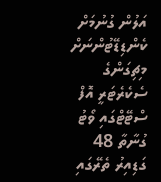އަލުން ގުނުމަށް ކެންޑިޑޭޓުންނަށް މިޗިގަންގެ ސެކެރެޓަރީ އޮފް ސްޓޭޓްގައި ވޯޓު ގުނާތާ 48 ގަޑިއިރު ތެރޭގައި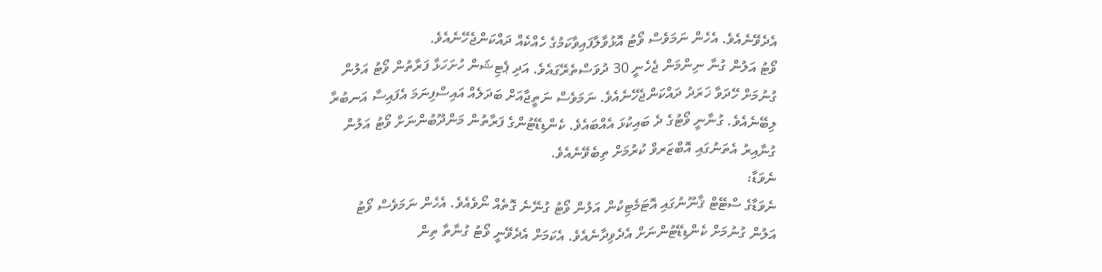އެދެވޭނެއެވެ. އެހެން ނަމަވެސް ވޯޓު އޮޅުވާލާފައިވާކަމުގެ ހެއްކެއް ދައްކަންޖެހޭނެއެވެ.
ވޯޓު އަލުން ގުނާ ނިންމަން ޖެހެނީ 30 ދުވަސްތެރޭގައެވެ. އަދި ޕެޓިޝަން ހުށަހަޅާ ފަރާތުން ވޯޓު އަލުން ގުނުމަށް ހޭދަވާ ޚަރަދު ދައްކަންޖެހޭނެއެވެ. ނަމަވެސް ނަތީޖާއަށް ބަދަލެއް އައިސްފިނަމަ އެފައިސާ އަނބުރާ ލިބޭނެއެވެ. ގުނާނީ ވޯޓުގެ ދެ ބައިކުޅަ އެއްބައެވެ. ކެންޑިޑޭޓުންގެ ފަރާތުން މަންދޫބުންނަށް ވޯޓު އަލުން ގުނާއިރު އެތަނުގައި އޮބްޒަރވް ކުރުމަށް ތިބެވޭނެއެވެ.
ނެވަޑާ:
ނެވަޑާގެ ސްޓޭޓް ޤާނޫނުގައި އޮޓަމެޓިކުން އަލުން ވޯޓު ގުނޭނެ ގޮތެއް ނޯވެއެވެ. އެހެން ނަމަވެސް ވޯޓު އަލުން ގުނުމަށް ކެންޑިޑޭޓުންނަށް އެދެވިދާނެއެވެ. އެކަމަށް އެދެވޭނީ ވޯޓު ގުނާތާ ތިން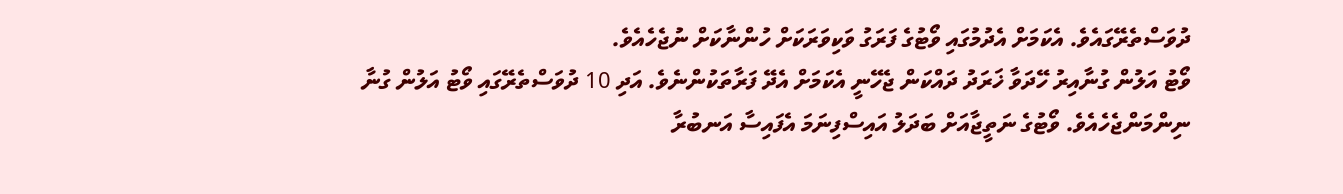ދުވަސްތެރޭގައެވެ. އެކަމަށް އެދުމުގައި ވޯޓުގެ ފަރަގު ވަކިވަރަކަށް ހުންނާކަށް ނުޖެހެއެވެ.
ވޯޓު އަލުން ގުނާއިރު ހޭދަވާ ޚަރަދު ދައްކަން ޖެހޭނީ އެކަމަށް އެދޭ ފަރާތަކުންނެވެ. އަދި 10 ދުވަސްތެރޭގައި ވޯޓު އަލުން ގުނާ ނިންމަންޖެހެއެވެ. ވޯޓުގެ ނަތީޖާއަށް ބަދަލު އައިސްފިނަމަ އެފައިސާ އަނބުރާ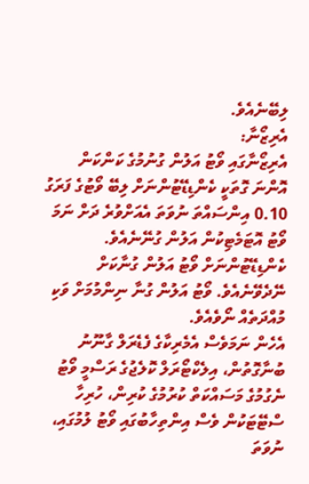ލިބޭނެއެވެ.
އެރިޒޯނާ:
އެރިޒޯނާގައި ވޯޓު އަލުން ގުނުމުގެ ކަންކަން އޮންނަ ގޮތަކީ ކެންޑިޑޭޓުންނަށް ލިބޭ ވޯޓުގެ ފަރަގު 0.10 އިންސައްތަ ނުވަތަ އެއަށްވުރެ ދަށް ނަމަ ވޯޓު އޮޓަމެޓިކުން އަލުން ގުނޭނެއެވެ. ކެންޑިޑޭޓުންނަށް ވޯޓު އަލުން ގުނާކަށް ނޭދެވޭނެއެވެ. ވޯޓު އަލުން ގުނާ ނިންމުމަށް ވަކި މުއްދަތެއް ނޯވެއެވެ.
އެހެން ނަމަވެސް އެމެރިކާގެ ފެޑެރަލް ގާނޫނު ބުނާގޮތުން، އިލެކްޓޯރަލް ކޮލެޖުގެ ރަސްމީ ވޯޓު ނެގުމުގެ މަސައްކަތް ކުރުމުގެ ކުރިން، ހުރިހާ ސްޓޭޓަކުން ވެސް އިންތިހާބުގައި ވޯޓު ލުމުގައި، ނުވަތަ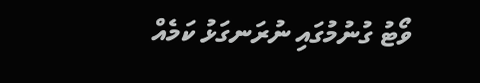ވޯޓު ގުނުމުގައި ނުރަނގަޅު ކަމެއް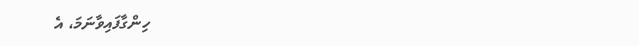ހިންގާފައިވާނަމަ، އެ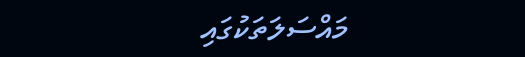މައްސަލަތަކުގައި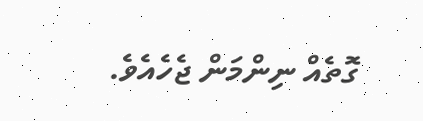ގޮތެއް ނިންމަން ޖެހެއެވެ.